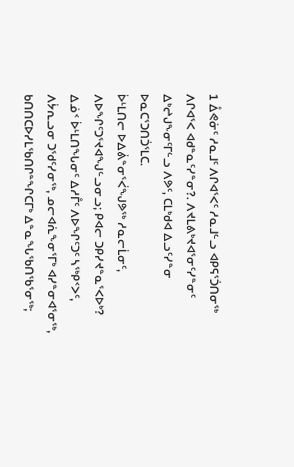1 ᐂᕙᓃᑦ ᓱᓇᒧᑦ ᐱᒋᐊᕐᐸᑦ ᓱᓇᒧᓪᓗ ᐊᑭᕋᕐᑑᑎᓂᖅ ᐱᒋᐊᕐᐸ ᐊᑯᓐᓇᑦᓯᓐᓂ?. ᐱᔪᒪᕕᒃᔪᐊᕐᓂᑦᓯᓐᓂᑦ ᐃᒃᖠᒍᖕᓂᑦᒥᓪᓗ ᐱᕗᑦ, ᑕᒪᒃᑯᐊ ᐃᓗᑦᓯᓐᓂ ᐅᓇᑕᕐᑐᑎᑑᕐᒪᑕ.
ᐆᒻᒪᑎᓕ ᐅᐃᕖᓐᓂᕐᐹᖑᕗᖅ ᓱᓇᓕᒫᓂᑦ, ᐱᐅᖏᑦᑐᕐᔪᐊᖑᓪᓗᓂᓗ; ᑭᐊᓕ ᑐᑭᓯᔪᓐᓇᕐᐸᐅᒃ?
ᐃᓅᑉ ᐆᒻᒪᑎᖓᓂᑦ ᐃᓱᒤᑦ ᐱᐅᖏᑦᑐᑦ ᓴᖅᑭᑉᐳᑦ, ᐱᔮᕆᓗᓂ ᑐᖁᑦᓯᓂᖅ, ᓄᓕᐊᕇᖕᓂᕐᒥᒃ ᐊᓯᓐᓂᐊᕐᓂᖅ, ᑲᑎᑎᑕᐅᓯᒪᖃᑎᒋᓐᖏᑕᒥᒃ ᐃᓐᓇᖓᖃᑎᖃᕐᓂᖅ;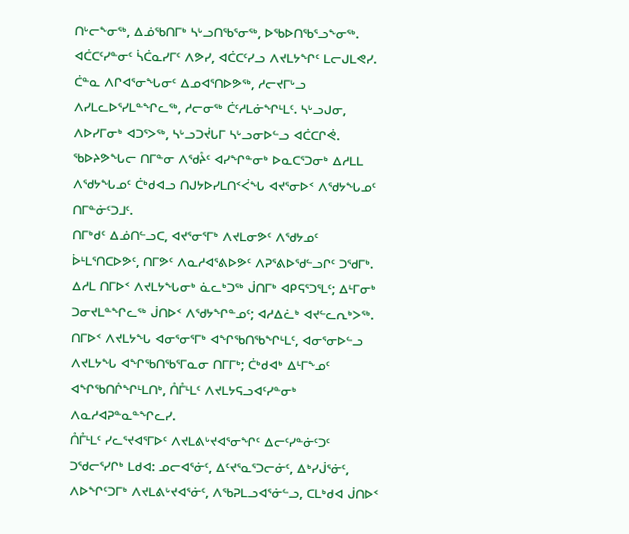ᑎᒡᓕᖕᓂᖅ, ᐃᓅᖃᑎᒥᒃ ᓴᒡᓗᑎᖃᕐᓂᖅ, ᐅᖃᐅᑎᖃᕐᓗᖕᓂᖅ.
ᐊᑖᑕᑦᓯᓐᓂᑦ ᓵᑖᓇᓯᒥᑦ ᐱᕗᓯ, ᐊᑖᑕᑦᓯᓗ ᐱᔪᒪᔭᖏᑦ ᒪᓕᒍᒪᕙᓯ. ᑖᓐᓇ ᐱᒋᐊᕐᓂᖓᓂᑦ ᐃᓄᐊᕐᑎᐅᕗᖅ, ᓱᓕᔪᒥᒡᓗ ᐱᓯᒪᓚᐅᕐᓯᒪᓐᖏᓚᖅ, ᓱᓕᓂᖅ ᑖᑦᓱᒪᓃᖏᒻᒪᑦ. ᓴᒡᓗᒍᓂ, ᐱᐅᓯᒥᓂᒃ ᐊᑐᕐᐳᖅ, ᓴᒡᓗᑐᔫᒐᒥ ᓴᒡᓗᓂᐅᓪᓗ ᐊᑖᑕᒋᕚ.
ᖃᐅᔨᕗᖓᓕ ᑎᒥᓐᓂ ᐱᖁᔧᑦ ᐊᓯᖏᓐᓂᒃ ᐅᓇᑕᕐᑐᓂᒃ ᐃᓱᒪᒪ ᐱᖁᔭᖓᓄᑦ ᑖᒃᑯᐊᓗ ᑎᒍᔭᐅᓯᒪᑎᑉᐹᖓ ᐊᔪᕐᓂᐅᑉ ᐱᖁᔭᖓᓄᑦ ᑎᒥᓐᓃᑦᑐᒧᑦ.
ᑎᒥᒃᑯᑦ ᐃᓅᑎᓪᓗᑕ, ᐊᔪᕐᓂᕐᒥᒃ ᐱᔪᒪᓂᕗᑦ ᐱᖁᔭᓄᑦ ᐆᒻᒪᕐᑎᑕᐅᕗᑦ, ᑎᒥᕗᑦ ᐱᓇᓱᐊᕐᕕᐅᕗᑦ ᐱᕈᕐᕕᐅᖁᓪᓗᒋᑦ ᑐᖁᒥᒃ.
ᐃᓱᒪ ᑎᒥᐅᑉ ᐱᔪᒪᔭᖓᓂᒃ ᓈᓚᒃᑐᖅ ᒎᑎᒥᒃ ᐊᑭᕋᕐᑐᕐᒪᑦ; ᐃᒻᒥᓂᒃ ᑐᓂᔪᒪᓐᖏᓚᖅ ᒎᑎᐅᑉ ᐱᖁᔭᖏᓐᓄᑦ; ᐊᓱᐃᓛᒃ ᐊᔪᓪᓚᕆᒃᐳᖅ.
ᑎᒥᐅᑉ ᐱᔪᒪᔭᖓ ᐊᓂᕐᓂᕐᒥᒃ ᐊᖏᖃᑎᖃᖏᒻᒪᑦ, ᐊᓂᕐᓂᐅᓪᓗ ᐱᔪᒪᔭᖓ ᐊᖏᖃᑎᖃᕐᒥᓇᓂ ᑎᒥᒥᒃ; ᑖᒃᑯᐊᒃ ᐃᒻᒥᖕᓄᑦ ᐊᖏᖃᑎᒌᖏᒻᒪᑎᒃ, ᑍᒤᒻᒪᑦ ᐱᔪᒪᔭᕋᓗᐊᑦᓯᓐᓂᒃ ᐱᓇᓱᐊᕈᓐᓇᓐᖏᓚᓯ.
ᑍᒤᒻᒪᑦ ᓯᓚᕐᔪᐊᕐᒥᐅᑦ ᐱᔪᒪᕕᒡᔪᐊᕐᓂᖏᑦ ᐃᓕᑦᓯᓐᓃᑦᑐᑦ ᑐᖁᓕᕐᓯᒋᒃ ᒪᑯᐊ: ᓄᓕᐊᕐᓃᑦ, ᐃᑦᔪᕐᓇᕐᑐᓕᓃᑦ, ᐃᒃᓯᒎᕐᓃᑦ, ᐱᐅᖏᑦᑐᒥᒃ ᐱᔪᒪᕕᒡᔪᐊᕐᓃᑦ, ᐱᖃᕈᒪᓗᐊᕐᓃᓪᓗ, ᑕᒪᒃᑯᐊ ᒎᑎᐅᑉ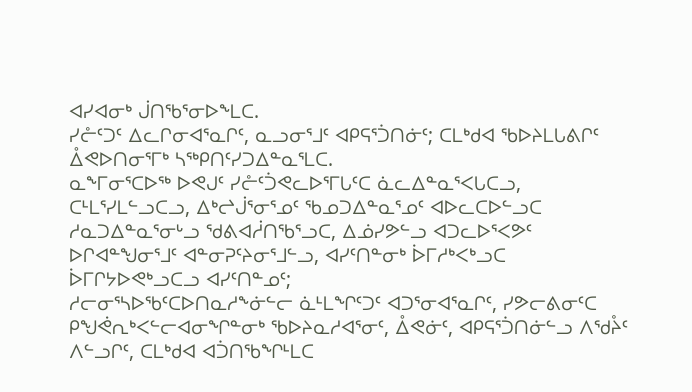ᐊᓯᐊᓂᒃ ᒎᑎᖃᕐᓂᐅᖕᒪᑕ.
ᓯᓔᑦᑐᑦ ᐃᓚᒋᓂᐊᕐᓇᒋᑦ, ᓇᓗᓂᕐᒧᑦ ᐊᑭᕋᕐᑑᑎᓃᑦ; ᑕᒪᒃᑯᐊ ᖃᐅᔨᒪᒐᕕᒋᑦ ᐂᕙᐅᑎᓂᕐᒥᒃ ᓴᖅᑭᑎᑦᓯᑐᐃᓐᓇᕐᒪᑕ.
ᓇᖕᒥᓂᕐᑕᐅᖅ ᐅᕙᒍᑦ ᓯᓔᑦᑑᕙᓚᐅᕐᒥᒐᑦᑕ ᓈᓚᐃᓐᓇᕐᐸᒐᑕᓗ, ᑕᒻᒪᕐᓯᒪᓪᓗᑕᓗ, ᐃᒃᖠᒎᕐᓂᕐᓄᑦ ᖃᓄᑐᐃᓐᓇᕐᓄᑦ ᐊᐅᓚᑕᐅᓪᓗᑕ ᓱᓇᑐᐃᓐᓇᕐᓂᒡᓗ ᖁᕕᐊᓲᑎᖃᕐᓗᑕ, ᐃᓅᓯᕗᓪᓗ ᐊᑐᓚᐅᕐᐸᕗᑦ ᐅᒋᐊᓐᖑᓂᕐᒧᑦ ᐊᓐᓂᕈᑦᔨᓂᕐᒧᓪᓗ, ᐊᓯᑦᑎᓐᓂᒃ ᐆᒥᓱᒃᐸᒃᓗᑕ ᐆᒥᒋᔭᐅᕙᒃᓗᑕᓗ ᐊᓯᑦᑎᓐᓄᑦ;
ᓱᓕᓂᕐᓴᐅᖃᑦᑕᐅᑎᓇᓱᖕᓃᓪᓕ ᓈᒻᒪᖏᑦᑐᑦ ᐊᑐᕐᓂᐊᕐᓇᒋᑦ, ᓯᕗᓕᕕᓂᑦᑕ ᑭᖑᕚᕆᒃᐸᓪᓕᐊᓂᖏᓐᓂᒃ ᖃᐅᔨᓇᓱᐊᕐᓂᑦ, ᐂᕙᓃᑦ, ᐊᑭᕋᕐᑑᑎᓃᓪᓗ ᐱᖁᔧᑦ ᐱᓪᓗᒋᑦ, ᑕᒪᒃᑯᐊ ᐊᑑᑎᖃᖏᒻᒪᑕ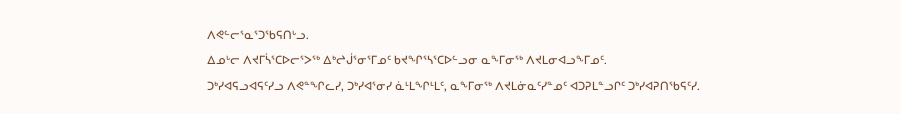ᐱᕙᓪᓕᕐᓇᕐᑐᖃᕋᑎᒡᓗ.
ᐃᓄᒡᓕ ᐱᔪᒥᓵᕐᑕᐅᓕᕐᐳᖅ ᐃᒃᖠᒎᕐᓂᕐᒥᓄᑦ ᑲᔪᖏᕐᓴᕐᑕᐅᓪᓗᓂ ᓇᖕᒥᓂᖅ ᐱᔪᒪᓂᐊᓗᖕᒥᓄᑦ.
ᑐᒃᓯᐊᕋᓗᐊᕋᑦᓯᓗ ᐱᕙᓐᖏᓚᓯ, ᑐᒃᓯᐊᕐᓂᓯ ᓈᒻᒪᖏᒻᒪᑦ, ᓇᖕᒥᓂᖅ ᐱᔪᒪᓃᓇᑦᓯᓐᓄᑦ ᐊᑐᕈᒪᓐᓗᒋᑦ ᑐᒃᓯᐊᕈᑎᖃᕋᑦᓯ.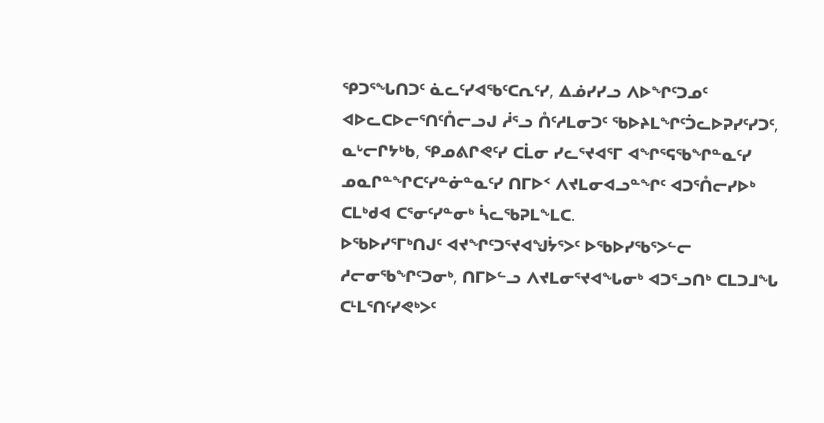ᕿᑐᕐᖓᑎᑐᑦ ᓈᓚᑦᓯᐊᖃᑦᑕᕆᑦᓯ, ᐃᓅᓯᓯᓗ ᐱᐅᖏᑦᑐᓄᑦ ᐊᐅᓚᑕᐅᓕᕐᑎᑦᑍᓕᓗᒍ ᓲᕐᓗ ᑍᑦᓱᒪᓂᑐᑦ ᖃᐅᔨᒪᖏᑦᑑᓚᐅᕈᓯᑦᓯᑐᑦ,
ᓇᒡᓕᒋᔭᒃᑲ, ᕿᓄᕕᒋᕙᑦᓯ ᑕᒫᓂ ᓯᓚᕐᔪᐊᕐᒥ ᐊᖏᕐᕋᖃᖏᓐᓇᑦᓯ ᓄᓇᒋᓐᖏᑕᑦᓯᓐᓃᓐᓇᑦᓯ ᑎᒥᐅᑉ ᐱᔪᒪᓂᐊᓗᓐᖏᑦ ᐊᑐᕐᑍᓕᓯᐅᒃ ᑕᒪᒃᑯᐊ ᑕᕐᓂᑦᓯᓐᓂᒃ ᓵᓚᖃᕈᒪᖕᒪᑕ.
ᐅᖃᐅᓯᕐᒥᒃᑎᒍᑦ ᐊᔪᖏᑦᑐᕐᔪᐊᖑᔮᕐᐳᑦ ᐅᖃᐅᓯᖃᕐᐳᓪᓕ ᓱᓕᓂᖃᖏᑦᑐᓂᒃ, ᑎᒥᐅᓪᓗ ᐱᔪᒪᓂᕐᔪᐊᖓᓂᒃ ᐊᑐᕐᓗᑎᒃ ᑕᒪᑐᒧᖓ ᑕᒻᒪᕐᑎᑦᓯᕙᒃᐳᑦ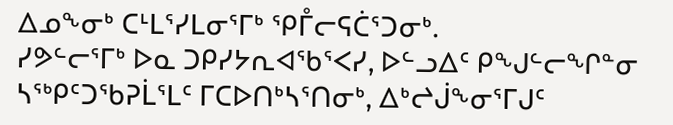ᐃᓄᖕᓂᒃ ᑕᒻᒪᕐᓯᒪᓂᕐᒥᒃ ᕿᒤᓕᕋᑖᕐᑐᓂᒃ.
ᓯᕗᓪᓕᕐᒥᒃ ᐅᓇ ᑐᑭᓯᔭᕆᐊᖃᕐᐸᓯ, ᐅᓪᓗᐃᑦ ᑭᖑᓪᓕᖏᓐᓂ ᓴᖅᑭᑦᑐᖃᕈᒫᕐᒪᑦ ᒥᑕᐅᑎᒃᓴᕐᑎᓂᒃ, ᐃᒃᖠᒎᖕᓂᕐᒥᒍᑦ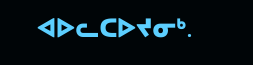ᐊᐅᓚᑕᐅᔪᓂᒃ.